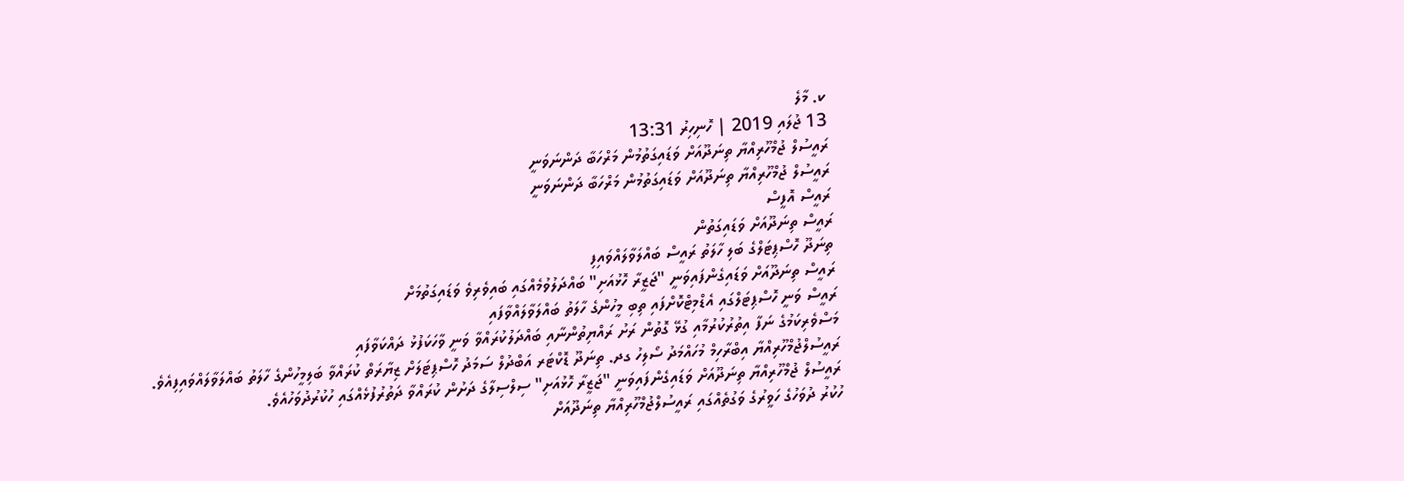ކ. މާލެ
13 ޖުލައި 2019 | ހޮނިހިރު 13:31
ރައީސުލް ޖުމްހޫރިއްޔާ ތިނަދޫއަށް ވަޑައިގަތުމުން މަރްހަބާ ދަންނަވަނީ
ރައީސުލް ޖުމްހޫރިއްޔާ ތިނަދޫއަށް ވަޑައިގަތުމުން މަރްހަބާ ދަންނަވަނީ
ރައީސް އޮފީސް
ރައީސް ތިނަދޫއަށް ވަޑައިގަތުން
ތިނަދޫ ހޮސްޕިޓަލްގެ ބަލި ހާލަތު ރައީސް ބައްލަވާލައްވައިފި
ރައީސް ތިނަދޫއަށް ވަޑައިގެންފައިވަނީ "ޖަޒީރާ ހޮޅުއަށި" ބައްދަލުވުމެއްގައި ބައިވެރިވެ ވަޑައިގަތުމަށް
ރައީސް ވަނީ ހޮސްޕިޓަލްގައި އެޑްމިޓްކޮށްފައި ތިބި މީހުންގެ ހާލަތު ބައްލަވާލައްވާފައި
މަސްވެރިކަމުގެ ނަފާ އިތުރުކުރުމާއި ގުޅޭ ގޮތުން ރަށު ރައްޔިތުންނާއި ބައްދަލުކުރައްވާ ވަނީ ވާހަކަފުޅު ދައްކަވާފައި
ރައީސުލްޖުމްހޫރިއްޔާ އިބްރާހިމް މުހައްމަދު ސޯލިހު ގދ. ތިނަދޫ ޑޮކްޓަރ އަބްދުލް ސަމަދު ހޮސްޕިޓަލަށް ޒިޔާރަތް ކުރައްވާ ބަލިމީހުންގެ ހާލަތު ބައްލަވާލައްވައިފިއެވެ.
ރައީސުލް ޖުމްހޫރިއްޔާ ތިނަދޫއަށް ވަޑައިގެންފައިވަނީ "ޖަޒީރާ ހޮޅުއަށި" ސިލްސިލާގެ ދަށުން ކުރައްވާ ދަތުރުފުޅެއްގައި ހުކުރުދުވަހުއެވެ.
ހުކުރު ދުވަހުގެ ހަވީރުގެ ވަގުތެއްގައި ރައީސުލްޖުމްހޫރިއްޔާ ތިނަދޫއަށް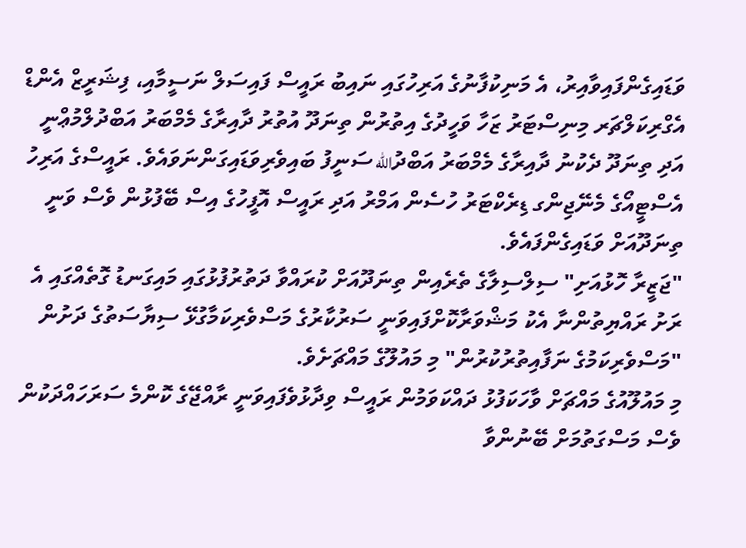ވަޑައިގެންފައިވާއިރު، އެ މަނިކުފާނުގެ އަރިހުގައި ނައިބު ރައީސް ފައިސަލް ނަސީމާއި، ފިޝަރީޒް އެންޑް އެގްރިކަލްޗަރ މިނިސްޓަރު ޒަހާ ވަހީދުގެ އިތުރުން ތިނަދޫ އުތުރު ދާއިރާގެ މެމްބަރު އަބްދުލްމުޢްނީ އަދި ތިނަދޫ ދެކުނު ދާއިރާގެ މެމްބަރު އަބްދުالله ސަނީފު ބައިވެރިވަޑައިގަންނަވައެވެ. ރައީސްގެ އަރިހު އެސްޓީއޯގެ މެނޭޖިންގ ޑިރެކްޓަރު ހުސެން އަމްރު އަދި ރައީސް އޮފީހުގެ އިސް ބޭފުޅުން ވެސް ވަނީ ތިނަދޫއަށް ވަޑައިގެންފައެވެ.
"ޖަޒީރާ ހޮޅުއަށި" ސިލްސިލާގެ ތެރެއިން ތިނަދޫއަށް ކުރައްވާ ދަތުރުފުޅުގައި މައިގަނޑު ގޮތެއްގައި އެ ރަށު ރައްޔިތުންނާ އެކު މަޝްވަރާކޮށްފައިވަނީ ސަރުކާރުގެ މަސްވެރިކަމާގުޅޭ ސިޔާސަތުގެ ދަށުން "މަސްވެރިކަމުގެ ނަފާއިތުރުކުރުން" މި މައުލޫގެ މައްޗަށެވެ.
މި މައުލޫއުގެ މައްޗަށް ވާހަކަފުޅު ދައްކަވަމުން ރައީސް ވިދާޅުވެފައިވަނީ ރާއްޖޭގެ ކޮންމެ ސަރަހައްދަކުން ވެސް މަސްގަތުމަށް ބޭނުންވާ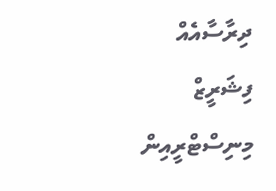ދިރާސާއެއް ފިޝަރީޒް މިނިސްޓްރީއިން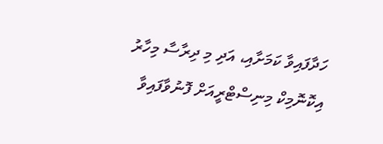ހަދާފައިވާ ކަމަށާއި، އަދި މި ދިރާސާ މިހާރު އިކޮނޮމިކް މިނިސްޓްރީއަށް ފޮނުވާފައިވާ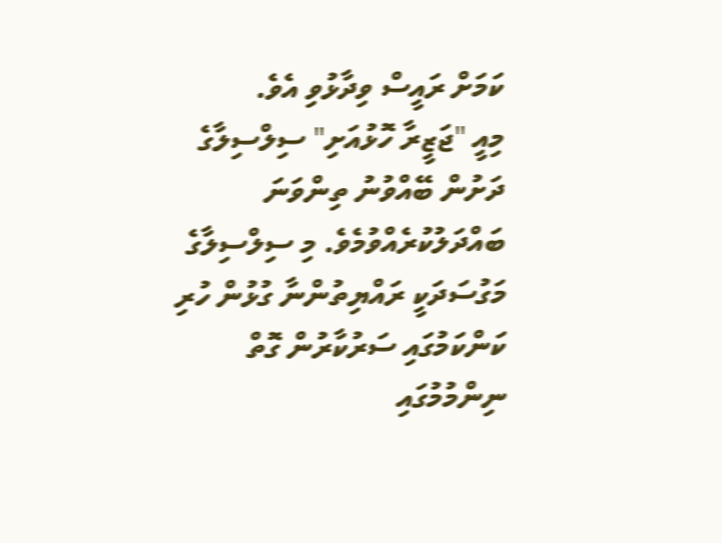ކަމަށް ރައީސް ވިދާޅުވި އެވެ.
މިއީ "ޖަޒީރާ ހޮޅުއަށި" ސިލްސިލާގެ ދަށުން ބޭއްވުނު ތިންވަނަ ބައްދަލުކުރެއްވުމެވެ. މި ސިލްސިލާގެ މަގުސަދަކީ ރައްޔިތުންނާ ގުޅުން ހުރި ކަންކަމުގައި ސަރުކާރުން ގޮތް ނިންމުމުގައި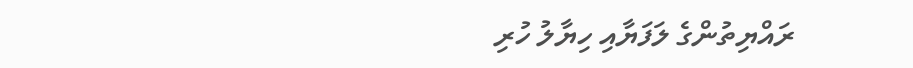ރައްޔިތުންގެ ލަފަޔާއި ހިޔާލު ހުރި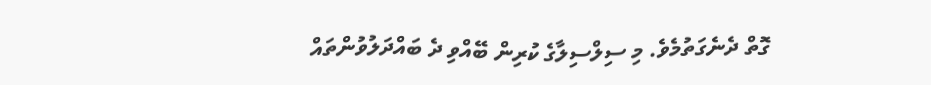ގޮތް ދެނެގަތުމެވެ. މި ސިލްސިލާގެ ކުރިން ބޭއްވި ދެ ބައްދަލުވުންތައް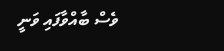ވެސް ބާއްވާފައި ވަނީ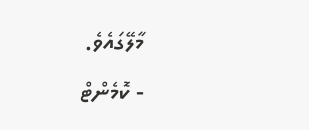މާލޭގައެވެ.
- ކޮމެންޓް